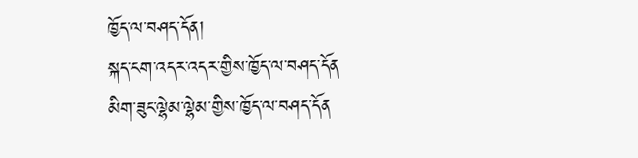ཁྱོད་ལ་བཤད་དོན།
སྐད་ངག་འདར་འདར་གྱིས་ཁྱོད་ལ་བཤད་དོན
མིག་ཟུང་ལྷེམ་ལྷེམ་གྱིས་ཁྱོད་ལ་བཤད་དོན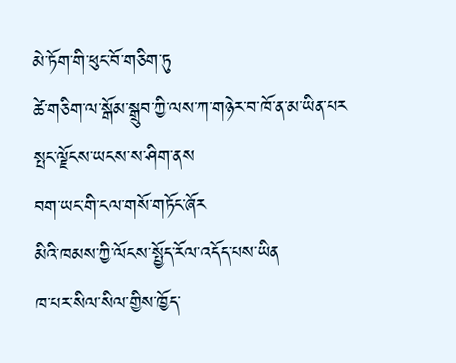མེ་ཏོག་གི་ཕུང་བོ་གཅིག་ཏུ
ཚེ་གཅིག་ལ་སྒོམ་སྒྲུབ་ཀྱི་ལས་ཀ་གཉེར་བ་ཁོ་ན་མ་ཡིན་པར
སྤང་ལྗོངས་ཡངས་ས་ཤིག་ནས
བག་ཡང་གི་ངལ་གསོ་གཏོང་ཞོར
མིའི་ཁམས་ཀྱི་ལོངས་སྤྱོད་རོལ་འདོད་པས་ཡིན
ཁ་པར་སིལ་སིལ་གྱིས་ཁྱོད་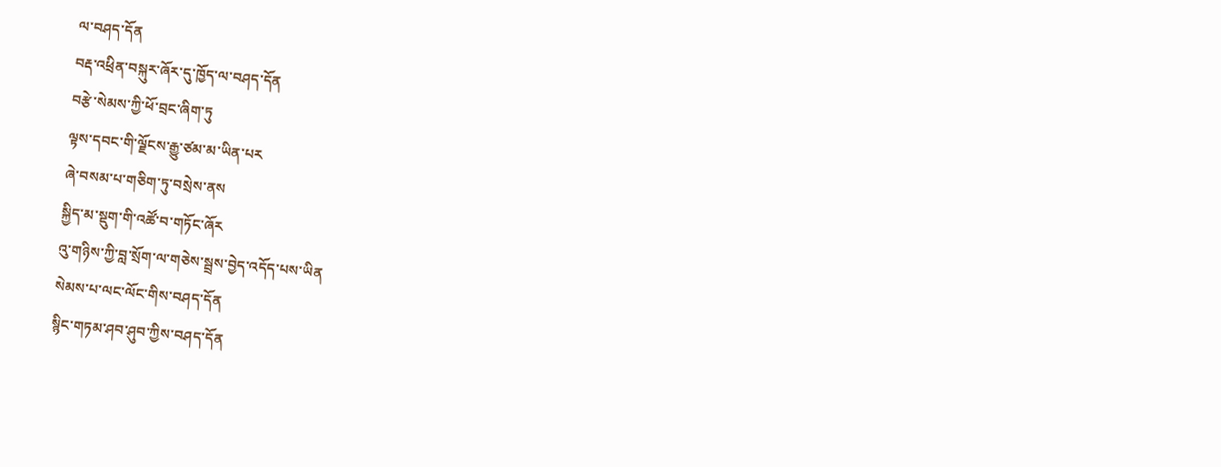ལ་བཤད་དོན
བརྡ་འཕྲིན་བསྐུར་ཞོར་དུ་ཁྱོད་ལ་བཤད་དོན
བརྩེ་སེམས་ཀྱི་ཕོ་བྲང་ཞིག་ཏུ
ལྟས་དབང་གི་ལྗོངས་རྒྱུ་ཙམ་མ་ཡིན་པར
ཞེ་བསམ་པ་གཅིག་ཏུ་བསྲེས་ནས
སྐྱིད་མ་སྡུག་གི་འཚོ་བ་གཏོང་ཞོར
འུ་གཉིས་ཀྱི་བླ་སྲོག་ལ་གཅེས་སྦྲས་བྱེད་འདོད་པས་ཡིན
སེམས་པ་ལང་ལོང་གིས་བཤད་དོན
སྙིང་གཏམ་ཤབ་ཤུབ་ཀྱིས་བཤད་དོན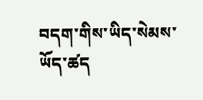བདག་གིས་ཡིད་སེམས་ཡོད་ཚད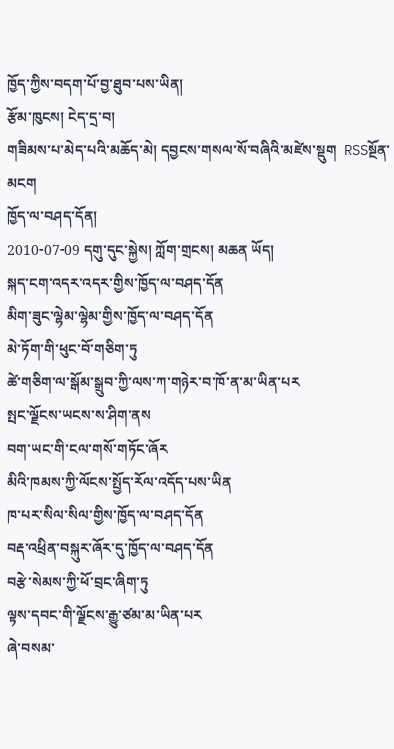ཁྱོད་ཀྱིས་བདག་པོ་བྱ་ཐུབ་པས་ཡིན།
རྩོམ་ཁུངས། ངེད་དྲ་བ།
གཟིམས་པ་མེད་པའི་མཆོད་མེ། དབྱངས་གསལ་སོ་བཞིའི་མཛེས་སྡུག  RSSསྔོན་མངག
ཁྱོད་ལ་བཤད་དོན།
2010-07-09 དགུ་དུང་སྐྱེས། ཀློག་གྲངས། མཆན ཡོད།
སྐད་ངག་འདར་འདར་གྱིས་ཁྱོད་ལ་བཤད་དོན
མིག་ཟུང་ལྷེམ་ལྷེམ་གྱིས་ཁྱོད་ལ་བཤད་དོན
མེ་ཏོག་གི་ཕུང་བོ་གཅིག་ཏུ
ཚེ་གཅིག་ལ་སྒོམ་སྒྲུབ་ཀྱི་ལས་ཀ་གཉེར་བ་ཁོ་ན་མ་ཡིན་པར
སྤང་ལྗོངས་ཡངས་ས་ཤིག་ནས
བག་ཡང་གི་ངལ་གསོ་གཏོང་ཞོར
མིའི་ཁམས་ཀྱི་ལོངས་སྤྱོད་རོལ་འདོད་པས་ཡིན
ཁ་པར་སིལ་སིལ་གྱིས་ཁྱོད་ལ་བཤད་དོན
བརྡ་འཕྲིན་བསྐུར་ཞོར་དུ་ཁྱོད་ལ་བཤད་དོན
བརྩེ་སེམས་ཀྱི་ཕོ་བྲང་ཞིག་ཏུ
ལྟས་དབང་གི་ལྗོངས་རྒྱུ་ཙམ་མ་ཡིན་པར
ཞེ་བསམ་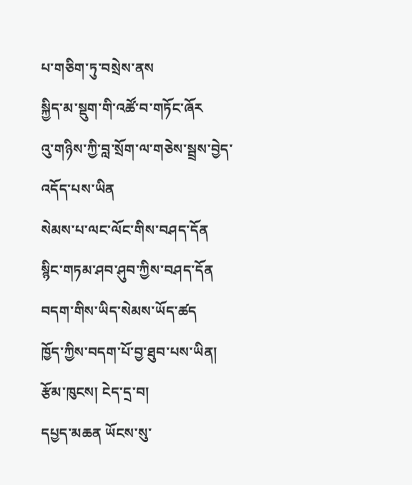པ་གཅིག་ཏུ་བསྲེས་ནས
སྐྱིད་མ་སྡུག་གི་འཚོ་བ་གཏོང་ཞོར
འུ་གཉིས་ཀྱི་བླ་སྲོག་ལ་གཅེས་སྦྲས་བྱེད་འདོད་པས་ཡིན
སེམས་པ་ལང་ལོང་གིས་བཤད་དོན
སྙིང་གཏམ་ཤབ་ཤུབ་ཀྱིས་བཤད་དོན
བདག་གིས་ཡིད་སེམས་ཡོད་ཚད
ཁྱོད་ཀྱིས་བདག་པོ་བྱ་ཐུབ་པས་ཡིན།
རྩོམ་ཁུངས། ངེད་དྲ་བ།
དཔྱད་མཆན ཡོངས་སུ་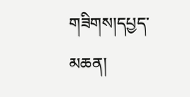གཟིགས།དཔྱད་མཆན།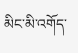མིང་མི་འགོད་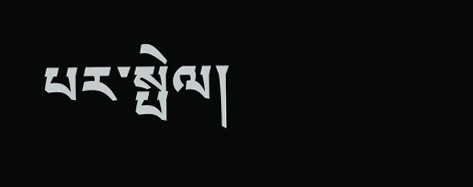པར་སྤེལ།